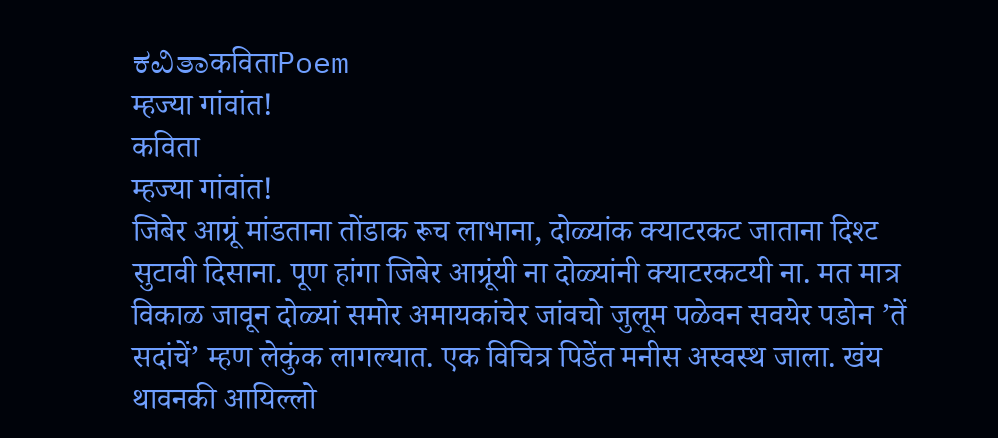ಕವಿತಾकविताPoem
म्हज्या गांवांत!
कविता
म्हज्या गांवांत!
जिबेर आग्रूं मांडताना तोंडाक रूच लाभाना, दोळ्यांक क्याटरकट जाताना दिश्ट सुटावी दिसाना. पूण हांगा जिबेर आग्रूंयी ना दोळ्यांनी क्याटरकटयी ना. मत मात्र विकाळ जावून दोळ्यां समोर अमायकांचेर जांवचो जुलूम पळेवन सवयेर पडोन ’तें सदांचें’ म्हण लेकुंक लागल्यात. एक विचित्र पिडेंत मनीस अस्वस्थ जाला. खंय थावनकी आयिल्लो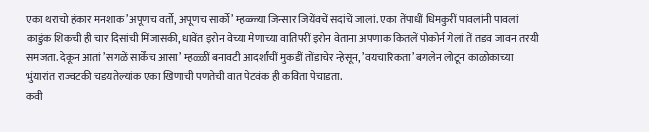एका थराचो हंकार मनशाक ’अपूणच वर्तो, अपूणच सार्को’ म्हळ्ळ्या जिन्सार जियेंवचें सदांचें जालां. एका तेंपाधीं धिमकुरीं पावलांनी पावलां काडुंक शिकची ही चार दिसांची मिंजासकी, धावेंत इरोन वेच्या मेणाच्या वातिपरीं इरोन वेताना अपणाक कितलें पोकोर्न गेलां तें तडव जावन तरयी समजता. देकून आतां ’सगळें सार्केंच आसा’ म्हळ्ळीं बनावटी आदर्शांचीं मुकडीं तोंडाचेर न्हेसून, ’वयचारिकता’ बगलेन लोटून काळोकाच्या भुंयारांत राज्वटकी चडयतेल्यांक एका खिणाची पणतेची वात पेटवंक ही कविता पेचाडता.
कवी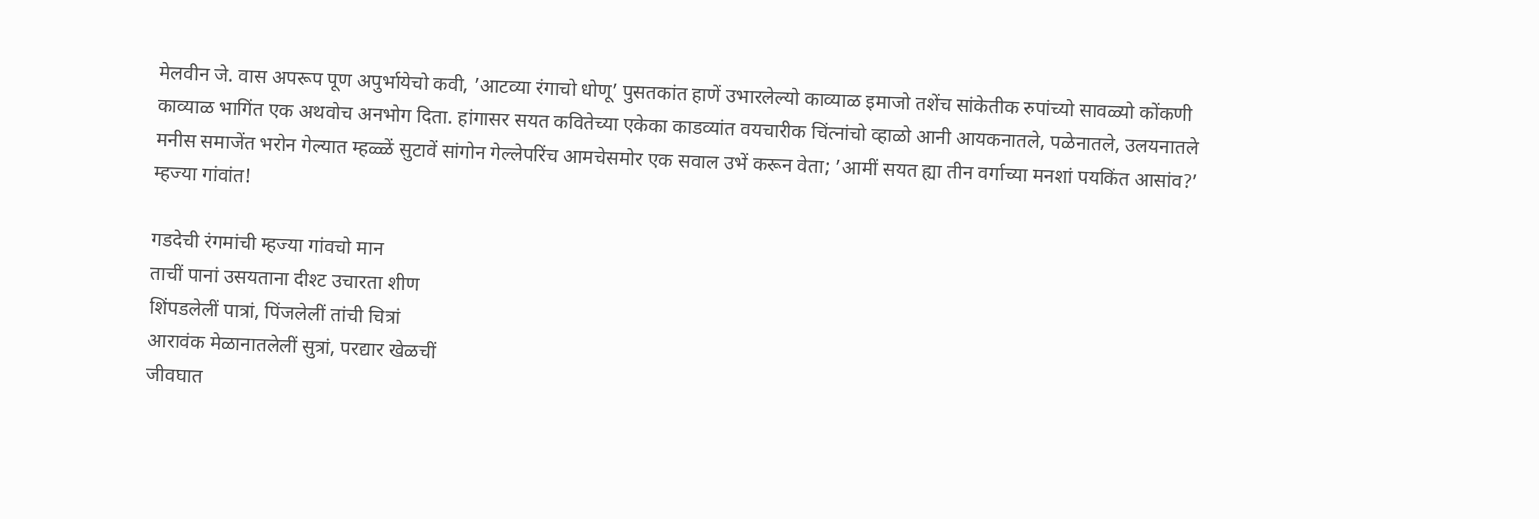मेलवीन जे. वास अपरूप पूण अपुर्भायेचो कवी, ’आटव्या रंगाचो धोणू’ पुसतकांत हाणें उभारलेल्यो काव्याळ इमाजो तशेंच सांकेतीक रुपांच्यो सावळ्यो कोंकणी काव्याळ भागिंत एक अथवोच अनभोग दिता. हांगासर सयत कवितेच्या एकेका काडव्यांत वयचारीक चिंत्नांचो व्हाळो आनी आयकनातले, पळेनातले, उलयनातले मनीस समाजेंत भरोन गेल्यात म्हळ्ळें सुटावें सांगोन गेल्लेपरिंच आमचेसमोर एक सवाल उभें करून वेता; ’आमीं सयत ह्या तीन वर्गाच्या मनशां पयकिंत आसांव?’
म्हज्या गांवांत!

गडदेची रंगमांची म्हज्या गांवचो मान
ताचीं पानां उसयताना दीश्ट उचारता शीण
शिंपडलेलीं पात्रां, पिंजलेलीं तांची चित्रां
आरावंक मेळानातलेलीं सुत्रां, परद्यार खेळचीं
जीवघात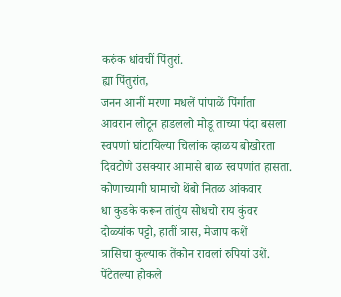करुंक धांवचीं पिंतुरां.
ह्या पिंतुरांत,
जनन आनीं मरणा मधलें पांपाळें पिंर्गाता
आवरान लोटून हाडललो मोडू ताच्या पंदा बसला
स्वपणां घांटायिल्या चिलांक व्हाळय बोखोरता
दिवटोणे उसक्यार आमासे बाळ स्वपणांत हासता.
कोणाच्यागी घामाचो थेंबो नितळ आंकवार
धा कुडके करून तांतुंय सोधचो राय कुंवर
दोळ्यांक पट्टो, हातीं त्रास, मेजाप कशें
त्रासिचा कुल्याक तेंकोन रावलां रुपियां उशें.
पेंटेतल्या होकले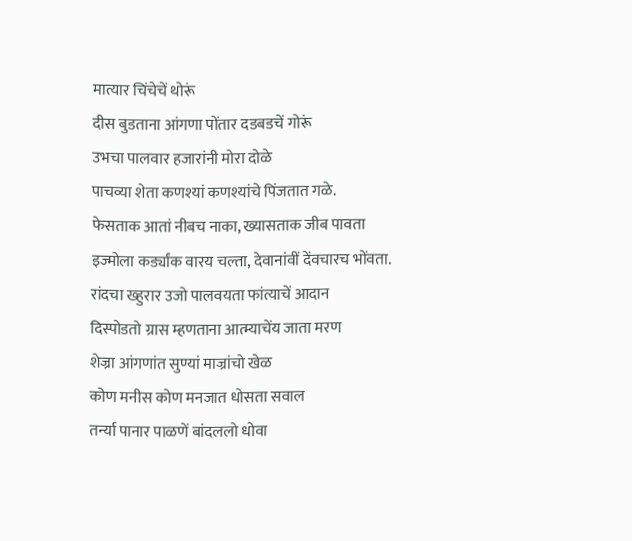मात्यार चिंचेचें थोरूं
दीस बुडताना आंगणा पोंतार दडबडचें गोरूं
उभचा पालवार हजारांनी मोरा दोळे
पाचव्या शेता कणश्यां कणश्यांचे पिंजतात गळे.
फेसताक आतां नीबच नाका, ख्यासताक जीब पावता
इज्मोला कर्ड्यांक वारय चल्ता, देवानांवीं देंवचारच भोंवता.
रांदचा ख्हुरार उजो पालवयता फांत्याचें आदान
दिस्पोडतो ग्रास म्हणताना आत्म्याचेंय जाता मरण
शेज्रा आंगणांत सुण्यां माज्रांचो खेळ
कोण मनीस कोण मनजात धोसता सवाल
तर्न्या पानार पाळणें बांदललो धोवा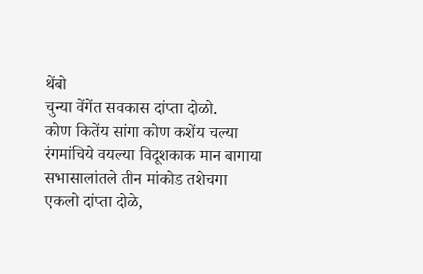थेंबो
चुन्या वेंगेंत सवकास दांप्ता दोळो.
कोण कितेंय सांगा कोण कशेंय चल्या
रंगमांचिये वयल्या विदूशकाक मान बागाया
सभासालांतले तीन मांकोड तशेचगा
एकलो दांप्ता दोळे,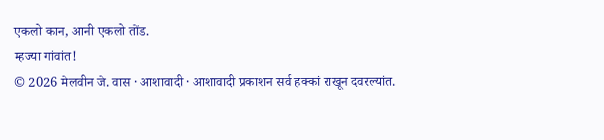एकलो कान, आनी एकलो तोंड.
म्हज्या गांवांत!
© 2026 मेलवीन जे. वास · आशावादी · आशावादी प्रकाशन सर्व हक्कां राखून दवरल्यांत.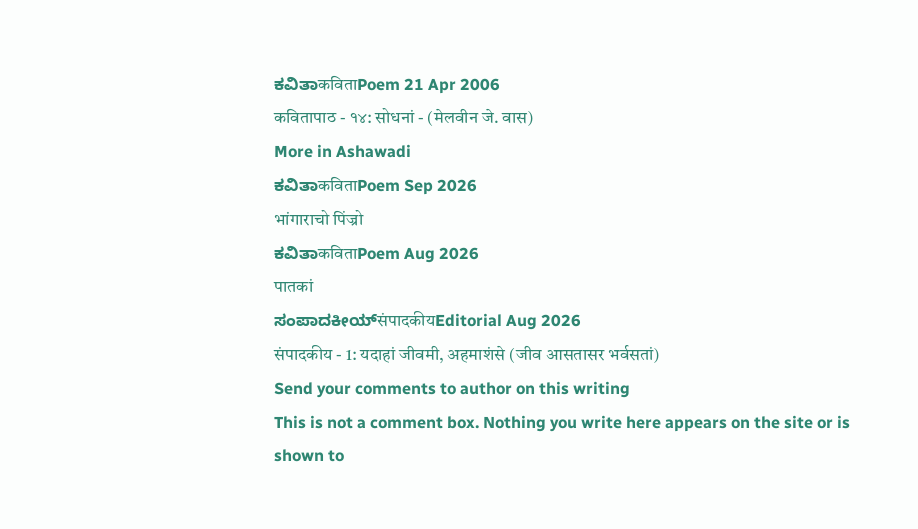ಕವಿತಾकविताPoem 21 Apr 2006
कवितापाठ - १४: सोधनां - (मेलवीन जे. वास)
More in Ashawadi
ಕವಿತಾकविताPoem Sep 2026
भांगाराचो पिंज्रो
ಕವಿತಾकविताPoem Aug 2026
पातकां
ಸಂಪಾದಕೀಯ್संपादकीयEditorial Aug 2026
संपादकीय - 1: यदाहां जीवमी, अहमाशंसे (जीव आसतासर भर्वसतां)
Send your comments to author on this writing
This is not a comment box. Nothing you write here appears on the site or is shown to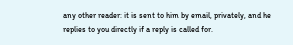any other reader: it is sent to him by email, privately, and he replies to you directly if a reply is called for.